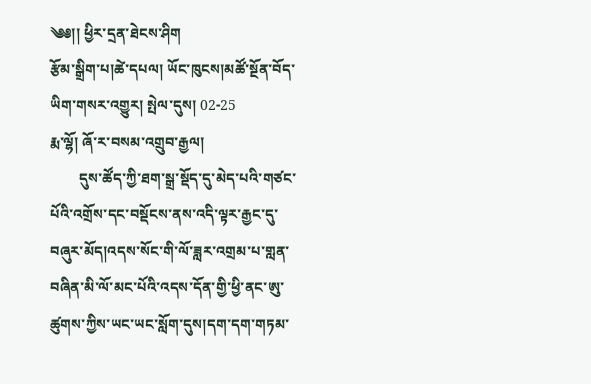༄༅།། ཕྱིར་དྲན་ཐེངས་ཤིག
རྩོམ་སྒྲིག་པ།ཚེ་དཔལ། ཡོང་ཁུངས།མཚོ་སྔོན་བོད་ཡིག་གསར་འགྱུར། སྤེལ་དུས། 02-25
རྨ་ལྷོ། ཞོ་ར་བསམ་འགྲུབ་རྒྱལ།
        དུས་ཚོད་ཀྱི་ཐག་སྒྲ་སྡོད་དུ་མེད་པའི་གཙང་པོའི་འགྲོས་དང་བསྡོངས་ནས་འདི་ལྟར་རྒྱང་དུ་བཞུར་མོད།འདས་སོང་གི་ལོ་ཟླར་འགྲམ་པ་གླན་བཞིན་མི་ལོ་མང་པོའི་འདས་དོན་གྱི་ཕྱི་ནང་ཨུ་ཚུགས་ཀྱིས་ཡང་ཡང་སློག་དུས།དག་དག་གཏམ་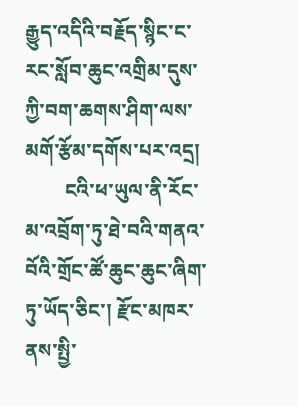རྒྱུད་འདིའི་བརྗོད་སྙིང་ང་རང་སློབ་ཆུང་འགྲིམ་དུས་ཀྱི་བག་ཆགས་ཤིག་ལས་མགོ་རྩོམ་དགོས་པར་འདྲ།
        ངའི་ཕ་ཡུལ་ནི་རོང་མ་འབྲོག་ཏུ་ཐེ་བའི་གནའ་བོའི་གྲོང་ཚོ་ཆུང་ཆུང་ཞིག་ཏུ་ཡོད་ཅིང་། རྫོང་མཁར་ནས་སྤྱི་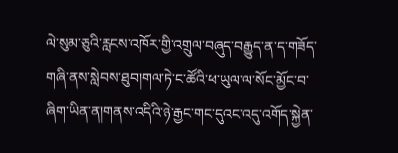ལེ་སུམ་ཅུའི་རླངས་འཁོར་གྱི་འགྲུལ་བཞུད་བརྒྱུད་ན་ད་གཟོད་གཞི་ནས་སླེབས་ཐུབ།གལ་ཏེ་ང་ཚོའི་ཕ་ཡུལ་ལ་སོང་མྱོང་བ་ཞིག་ཡིན་ན།གནས་འདིའི་ཉེ་རྒྱང་གང་དུའང་འདུ་འགོད་སྐྱེན་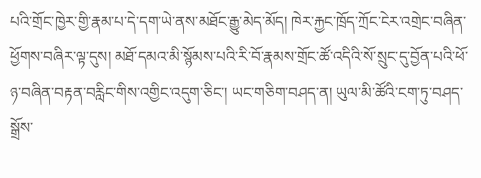པའི་གྲོང་ཁྱེར་གྱི་རྣམ་པ་དེ་དག་ཡེ་ནས་མཐོང་རྒྱུ་མེད་མོད། ཁེར་རྐྱང་ཁྲོད་ཀྲོང་ངེར་འགྲེང་བཞིན་ཕྱོགས་བཞིར་ལྟ་དུས། མཐོ་དམའ་མི་སྙོམས་པའི་རི་བོ་རྣམས་གྲོང་ཚོ་འདིའི་སོ་སྲུང་དུ་བྱོན་པའི་ཕོ་ཉ་བཞིན་བརྟན་བརླིང་གིས་འགྱིང་འདུག་ཅིང་། ཡང་གཅིག་བཤད་ན། ཡུལ་མི་ཚོའི་ངག་ཏུ་བཤད་སྒྲོས་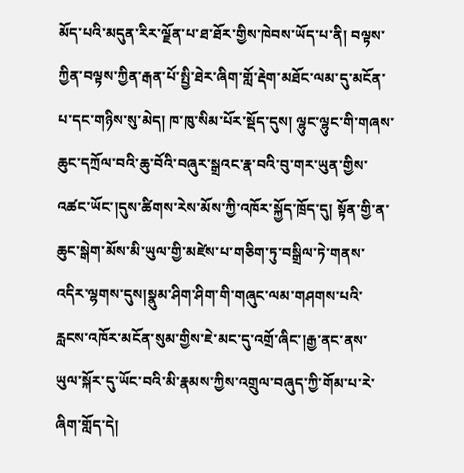མོད་པའི་མདུན་རིར་ལྗོན་པ་ཐ་ཐོར་གྱིས་ཁེབས་ཡོད་པ་ནི། བལྟས་ཀྱིན་བལྟས་ཀྱིན་རྒན་པོ་སྤྱི་ཐེར་ཞིག་གློ་རྡེག་མཐོང་ལམ་དུ་མངོན་པ་དང་གཉིས་སུ་མེད། ཁ་ཁུ་སིམ་པོར་སྡོད་དུས། ལྷུང་ལྷུང་གི་གཞས་ཆུང་དཀྲོལ་བའི་ཆུ་བོའི་བཞུར་སྒྲའང་རྣ་བའི་བུ་གར་ཡུན་གྱིས་འཚང་ཡོང་།དུས་ཚིགས་རེས་མོས་ཀྱི་འཁོར་སྐྱོད་ཁྲོད་དུ། སྟོན་གྱི་ན་ཆུང་སྒེག་མོས་མི་ཡུལ་གྱི་མཛེས་པ་གཅིག་ཏུ་བསྒྲིལ་ཏེ་གནས་འདིར་ལྷགས་དུས།སྣུམ་ཤིག་ཤིག་གི་གཞུང་ལམ་གཤགས་པའི་རླངས་འཁོར་མངོན་སུམ་གྱིས་ཇེ་མང་དུ་འགྲོ་ཞིང་།རྒྱ་ནང་ནས་ཡུལ་སྐོར་དུ་ཡོང་བའི་མི་རྣམས་ཀྱིས་འགྲུལ་བཞུད་ཀྱི་གོམ་པ་རེ་ཞིག་གློད་དེ།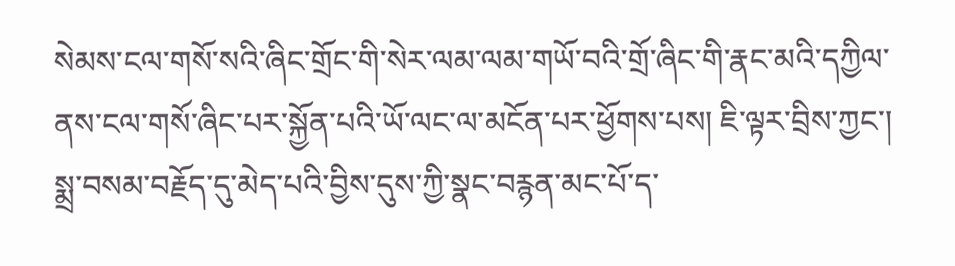སེམས་ངལ་གསོ་སའི་ཞིང་གྲོང་གི་སེར་ལམ་ལམ་གཡོ་བའི་གྲོ་ཞིང་གི་རྣང་མའི་དཀྱིལ་ནས་ངལ་གསོ་ཞིང་པར་སྐྱོན་པའི་ཡོ་ལང་ལ་མངོན་པར་ཕྱོགས་པས། ཇི་ལྟར་བྲིས་ཀྱང་། སྨྲ་བསམ་བརྗོད་དུ་མེད་པའི་བྱིས་དུས་ཀྱི་སྣང་བརྙན་མང་པོ་ད་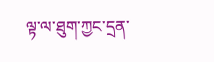ལྟ་ལ་ཐུག་ཀྱང་དྲན་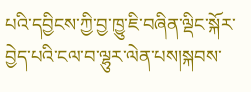པའི་དབྱིངས་ཀྱི་བྱ་ཁྱུ་ཇི་བཞིན་ལྡིང་སྐོར་བྱེད་པའི་ངལ་བ་ལྷུར་ལེན་པས།སྐབས་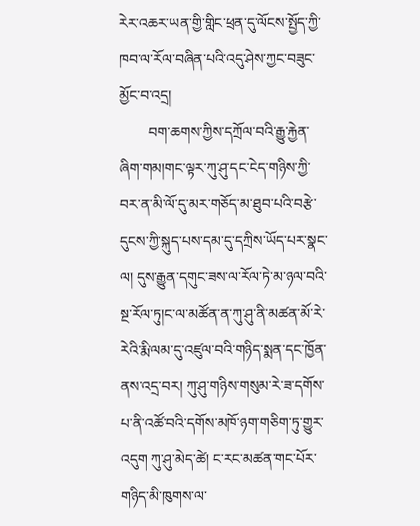རེར་འཆར་ཡན་གྱི་གླིང་ཕྲན་དུ་ལོངས་སྤྱོད་ཀྱི་ཁབ་ལ་རོལ་བཞིན་པའི་འདུ་ཤེས་ཀྱང་བཟུང་མྱོང་བ་འདྲ།
        བག་ཆགས་ཀྱིས་དཀྲོལ་བའི་རྒྱུ་རྐྱེན་ཞིག་གམ།གང་ལྟར་ཀུ་ཤུ་དང་ངེད་གཉིས་ཀྱི་བར་ན་མི་ལོ་དུ་མར་གཅོད་མ་ཐུབ་པའི་བརྩེ་དུངས་ཀྱི་སྐུད་པས་དམ་དུ་དཀྲིས་ཡོད་པར་སྣང་ལ། དུས་རྒྱུན་དགུང་ཟས་ལ་རོལ་ཏེ་མ་ཉལ་བའི་སྔ་རོལ་ཏུ།ང་ལ་མཚོན་ན་ཀུ་ཤུ་ནི་མཚན་མོ་རེ་རེའི་རྨི་ལམ་དུ་འཛུལ་བའི་གཉིད་སྨན་དང་ཁྱོན་ནས་འདྲ་བར། ཀུ་ཤུ་གཉིས་གསུམ་རེ་ཟ་དགོས་པ་ནི་འཚོ་བའི་དགོས་མཁོ་ཉག་གཅིག་ཏུ་གྱུར་འདུག ཀུ་ཤུ་མེད་ཚེ། ང་རང་མཚན་གང་པོར་གཉིད་མི་ཁུགས་ལ་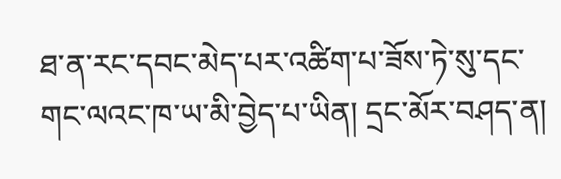ཐ་ན་རང་དབང་མེད་པར་འཚིག་པ་ཟོས་ཏེ་སུ་དང་གང་ལའང་ཁ་ཡ་མི་བྱེད་པ་ཡིན། དྲང་མོར་བཤད་ན།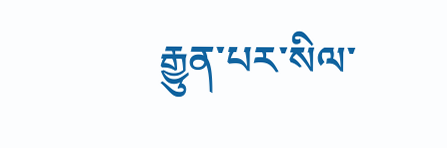རྒྱུན་པར་སིལ་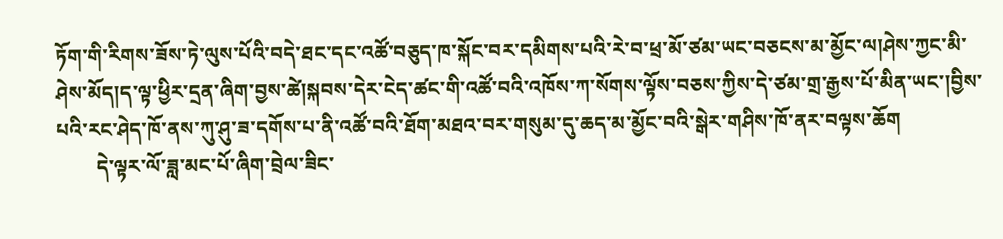ཏོག་གི་རིགས་ཟོས་ཏེ་ལུས་པོའི་བདེ་ཐང་དང་འཚོ་བཅུད་ཁ་སྐོང་བར་དམིགས་པའི་རེ་བ་ཕྲ་མོ་ཙམ་ཡང་བཅངས་མ་མྱོང་ལ།ཤེས་ཀྱང་མི་ཤེས་མོད།ད་ལྟ་ཕྱིར་དྲན་ཞིག་བྱས་ཚེ།སྐབས་དེར་ངེད་ཚང་གི་འཚོ་བའི་འཁོས་ཀ་སོགས་ལྟོས་བཅས་ཀྱིས་དེ་ཙམ་གྲ་རྒྱས་པོ་མིན་ཡང་།བྱིས་པའི་རང་ཤེད་ཁོ་ནས་ཀུ་ཤུ་ཟ་དགོས་པ་ནི་འཚོ་བའི་ཐོག་མཐའ་བར་གསུམ་དུ་ཆད་མ་མྱོང་བའི་སྒེར་གཤིས་ཁོ་ནར་བལྟས་ཆོག
        དེ་ལྟར་ལོ་ཟླ་མང་པོ་ཞིག་བྲེལ་ཟིང་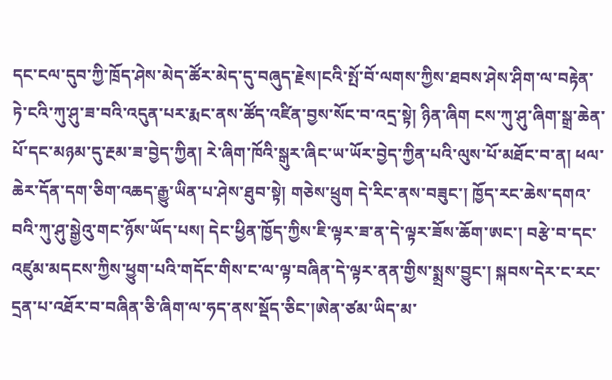དང་ངལ་དུབ་ཀྱི་ཁྲོད་ཤེས་མེད་ཚོར་མེད་དུ་བཞུད་རྗེས།ངའི་སྤོ་བོ་ལགས་ཀྱིས་ཐབས་ཤེས་ཤིག་ལ་བརྟེན་ཏེ་ངའི་ཀུ་ཤུ་ཟ་བའི་འདུན་པར་རྨང་ནས་ཚོད་འཛིན་བྱས་སོང་བ་འདྲ་སྟེ། ཉིན་ཞིག ངས་ཀུ་ཤུ་ཞིག་སྒྲ་ཆེན་པོ་དང་མཉམ་དུ་རྔམ་ཟ་བྱེད་ཀྱིན། རེ་ཞིག་ཁོའི་སྒུར་ཞིང་ཡ་ཡོར་བྱེད་ཀྱིན་པའི་ལུས་པོ་མཐོང་བ་ན། ཕལ་ཆེར་དོན་དག་ཅིག་འཆད་རྒྱུ་ཡིན་པ་ཤེས་ཐུབ་སྟེ། གཅེས་ཕྲུག དེ་རིང་ནས་བཟུང་། ཁྱོད་རང་ཆེས་དགའ་བའི་ཀུ་ཤུ་སྒྱེའུ་གང་ཉོས་ཡོད་པས། དེང་ཕྱིན་ཁྱོད་ཀྱིས་ཇི་ལྟར་ཟ་ན་དེ་ལྟར་ཟོས་ཆོག་ཨང་། བརྩེ་བ་དང་འཛུམ་མདངས་ཀྱིས་ཕྱུག་པའི་གདོང་གིས་ང་ལ་ལྟ་བཞིན་དེ་ལྟར་ནན་གྱིས་སྨྲས་བྱུང་། སྐབས་དེར་ང་རང་དྲན་པ་འཐོར་བ་བཞིན་ཅི་ཞིག་ལ་ཧད་ནས་སྡོད་ཅིང་།ཨེན་ཙམ་ཡིད་མ་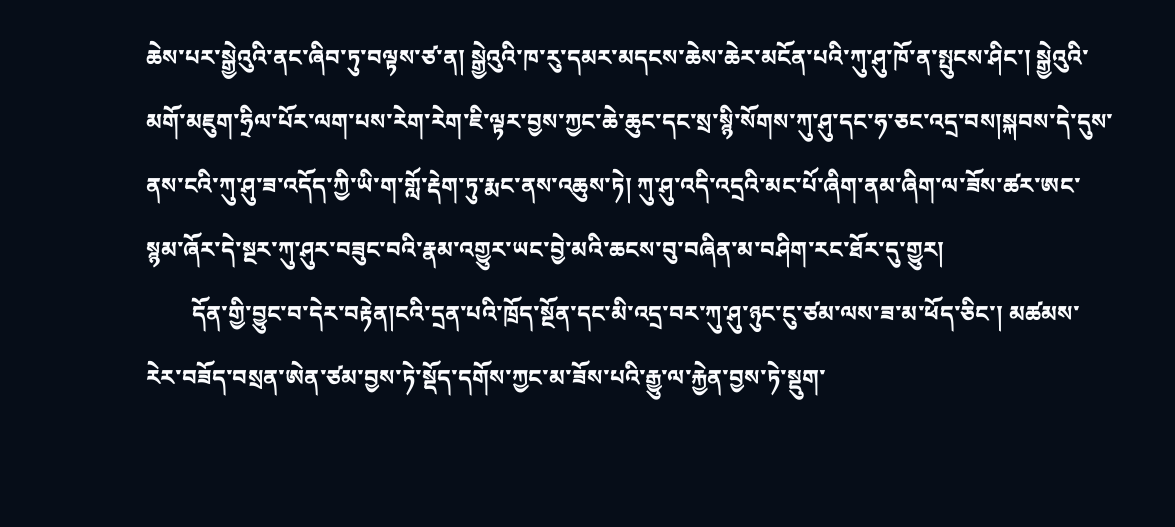ཆེས་པར་སྒྱེའུའི་ནང་ཞིབ་ཏུ་བལྟས་ཙ་ན། སྒྱེའུའི་ཁ་རུ་དམར་མདངས་ཆེས་ཆེར་མངོན་པའི་ཀུ་ཤུ་ཁོ་ན་སྤུངས་ཤིང་། སྒྱེའུའི་མགོ་མཇུག་ཧྲིལ་པོར་ལག་པས་རེག་རེག་ཇི་ལྟར་བྱས་ཀྱང་ཆེ་ཆུང་དང་སྲ་སྙི་སོགས་ཀུ་ཤུ་དང་ཧ་ཅང་འདྲ་བས།སྐབས་དེ་དུས་ནས་ངའི་ཀུ་ཤུ་ཟ་འདོད་ཀྱི་ཡི་ག་གློ་རྡེག་ཏུ་རྨང་ནས་འཆུས་ཏེ། ཀུ་ཤུ་འདི་འདྲའི་མང་པོ་ཞིག་ནམ་ཞིག་ལ་ཟོས་ཚར་ཨང་སྙམ་ཞོར་དེ་སྔར་ཀུ་ཤུར་བཟུང་བའི་རྣམ་འགྱུར་ཡང་བྱེ་མའི་ཆངས་བུ་བཞིན་མ་བཤིག་རང་ཐོར་དུ་གྱུར།
        དོན་གྱི་བྱུང་བ་དེར་བརྟེན།ངའི་དྲན་པའི་ཁྲོད་སྔོན་དང་མི་འདྲ་བར་ཀུ་ཤུ་ཉུང་ངུ་ཙམ་ལས་ཟ་མ་ཕོད་ཅིང་། མཚམས་རེར་བཟོད་བསྲན་ཨེན་ཙམ་བྱས་ཏེ་སྡོད་དགོས་ཀྱང་མ་ཟོས་པའི་རྒྱུ་ལ་རྐྱེན་བྱས་ཏེ་སྡུག་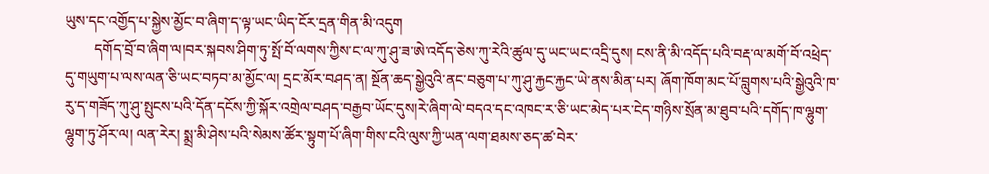ཡུས་དང་འགྱོད་པ་སྐྱེས་མྱོང་བ་ཞིག་ད་ལྟ་ཡང་ཡིད་ངོར་དྲན་གིན་མི་འདུག
        དགོད་བྲོ་བ་ཞིག་ལ།བར་སྐབས་ཤིག་ཏུ་སྤོ་བོ་ལགས་ཀྱིས་ང་ལ་ཀུ་ཤུ་ཟ་ཨེ་འདོད་ཅེས་ཀུ་རེའི་ཚུལ་དུ་ཡང་ཡང་འདྲི་དུས། ངས་ནི་མི་འདོད་པའི་བརྡ་ལ་མགོ་བོ་འཕྲེད་དུ་གཡུག་པ་ལས་ལན་ཅི་ཡང་བཏབ་མ་མྱོང་ལ། དྲང་མོར་བཤད་ན། སྔོན་ཆད་སྒྱེའུའི་ནང་བཅུག་པ་ཀུ་ཤུ་རྐྱང་རྐྱང་ཡེ་ནས་མིན་པར། ཞོག་ཁོག་མང་པོ་བླུགས་པའི་སྒྱེའུའི་ཁ་རུ་ད་གཟོད་ཀུ་ཤུ་སྤུངས་པའི་དོན་དངོས་ཀྱི་སྐོར་འགྲེལ་བཤད་བརྒྱབ་ཡོང་དུས།རེ་ཞིག་ལེ་བདའ་དང་འཁང་ར་ཅི་ཡང་མེད་པར་ངེད་གཉིས་སྲོན་མ་ཐུབ་པའི་དགོད་ཁ་ལྷུག་ལྷུག་ཏུ་ཤོར་ལ། ལན་རེར། སྨྲ་མི་ཤེས་པའི་སེམས་ཚོར་སྟུག་པོ་ཞིག་གིས་ངའི་ལུས་ཀྱི་ཡན་ལག་ཐམས་ཅད་ཚ་བེར་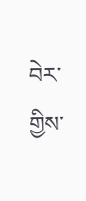བེར་གྱིས་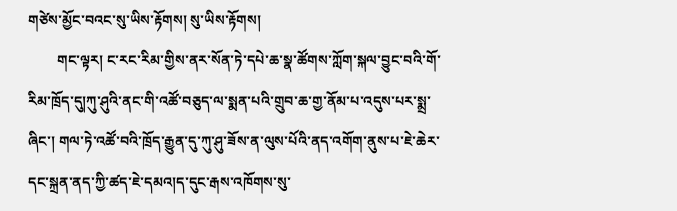གཙེས་མྱོང་བའང་སུ་ཡིས་རྟོགས། སུ་ཡིས་རྟོགས།
        གང་ལྟར། ང་རང་རིམ་གྱིས་ནར་སོན་ཏེ་དཔེ་ཆ་སྣ་ཚོགས་ཀློག་སྐལ་བྱུང་བའི་གོ་རིམ་ཁྲོད་དུ།ཀུ་ཤུའི་ནང་གི་འཚོ་བཅུད་ལ་སྨན་པའི་གྲུབ་ཆ་གྱ་ནོམ་པ་འདུས་པར་སྨྲ་ཞིང་། གལ་ཏེ་འཚོ་བའི་ཁྲོད་རྒྱུན་དུ་ཀུ་ཤུ་ཟོས་ན་ལུས་པོའི་ནད་འགོག་ནུས་པ་ཇེ་ཆེར་དང་སྐྲན་ནད་ཀྱི་ཚད་ཇེ་དམའ།ད་དུང་རྒས་འཁོགས་སུ་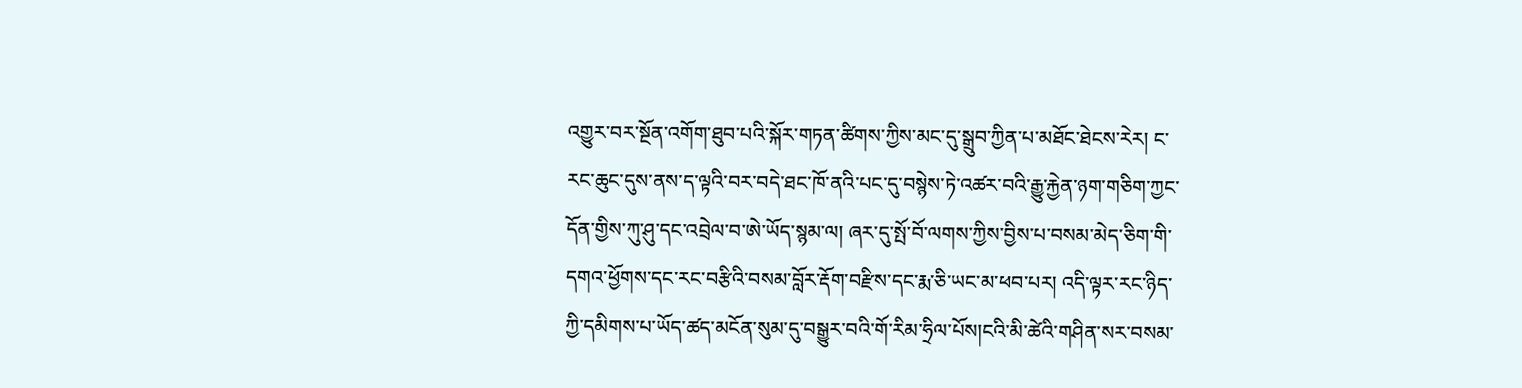འགྱུར་བར་སྔོན་འགོག་ཐུབ་པའི་སྐོར་གཏན་ཚིགས་ཀྱིས་མང་དུ་སྒྲུབ་ཀྱིན་པ་མཐོང་ཐེངས་རེར། ང་རང་ཆུང་དུས་ནས་ད་ལྟའི་བར་བདེ་ཐང་ཁོ་ནའི་པང་དུ་བསྙེས་ཏེ་འཚར་བའི་རྒྱུ་རྐྱེན་ཉག་གཅིག་ཀྱང་དོན་གྱིས་ཀུ་ཤུ་དང་འབྲེལ་བ་ཨེ་ཡོད་སྙམ་ལ། ཞར་དུ་སྤོ་བོ་ལགས་ཀྱིས་བྱིས་པ་བསམ་མེད་ཅིག་གི་དགའ་ཕྱོགས་དང་རང་བརྩིའི་བསམ་བློར་རྡོག་བརྫིས་དང་རྨ་ཅི་ཡང་མ་ཕབ་པར། འདི་ལྟར་རང་ཉིད་ཀྱི་དམིགས་པ་ཡོད་ཚད་མངོན་སུམ་དུ་བསྒྱུར་བའི་གོ་རིམ་ཧྲིལ་པོས།ངའི་མི་ཚེའི་གཤིན་སར་བསམ་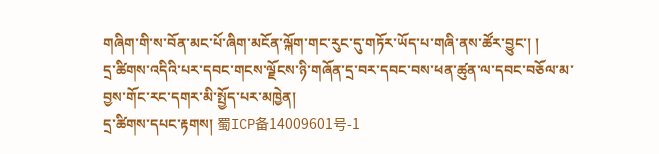གཞིག་གི་ས་བོན་མང་པོ་ཞིག་མངོན་ལྐོག་གང་རུང་དུ་གཏོར་ཡོད་པ་གཞི་ནས་ཚོར་བྱུང་། །
དྲ་ཚིགས་འདིའི་པར་དབང་གངས་ལྗོངས་ཉི་གཞོན་དྲ་བར་དབང་བས་ཕན་ཚུན་ལ་དབང་བཅོལ་མ་བྱས་གོང་རང་དགར་མི་སྤྱོད་པར་མཁྱེན།
དྲ་ཚིགས་དཔང་རྟགས། 蜀ICP备14009601号-1